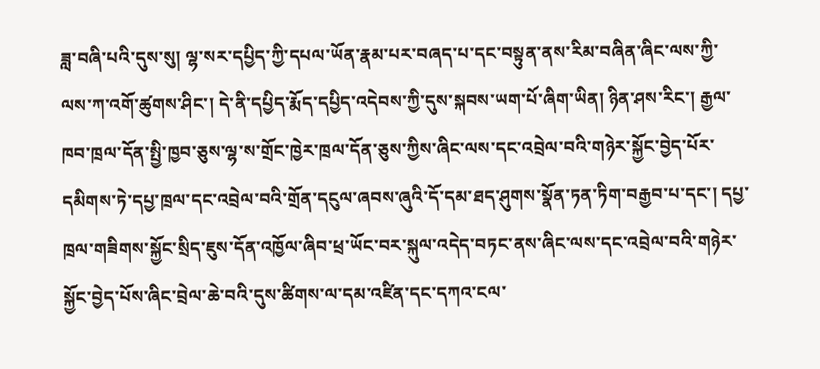ཟླ་བཞི་པའི་དུས་སུ། ལྷ་སར་དཔྱིད་ཀྱི་དཔལ་ཡོན་རྣམ་པར་བཞད་པ་དང་བསྟུན་ནས་རིམ་བཞིན་ཞིང་ལས་ཀྱི་ལས་ཀ་འགོ་ཚུགས་ཤིང་། དེ་ནི་དཔྱིད་རྨོད་དཔྱིད་འདེབས་ཀྱི་དུས་སྐབས་ཡག་པོ་ཞིག་ཡིན། ཉིན་ཤས་རིང་། རྒྱལ་ཁབ་ཁྲལ་དོན་སྤྱི་ཁྱབ་ཅུས་ལྷ་ས་གྲོང་ཁྱེར་ཁྲལ་དོན་ཅུས་ཀྱིས་ཞིང་ལས་དང་འབྲེལ་བའི་གཉེར་སྐྱོང་བྱེད་པོར་དམིགས་ཏེ་དཔྱ་ཁྲལ་དང་འབྲེལ་བའི་གྲོན་དངུལ་ཞབས་ཞུའི་དོ་དམ་ཐད་ཤུགས་སྣོན་ཏན་ཏིག་བརྒྱབ་པ་དང་། དཔྱ་ཁྲལ་གཟིགས་སྐྱོང་སྲིད་ཇུས་དོན་འཁྱོལ་ཞིབ་ཕྲ་ཡོང་བར་སྐུལ་འདེད་བཏང་ནས་ཞིང་ལས་དང་འབྲེལ་བའི་གཉེར་སྐྱོང་བྱེད་པོས་ཞིང་བྲེལ་ཆེ་བའི་དུས་ཚིགས་ལ་དམ་འཛིན་དང་དཀའ་ངལ་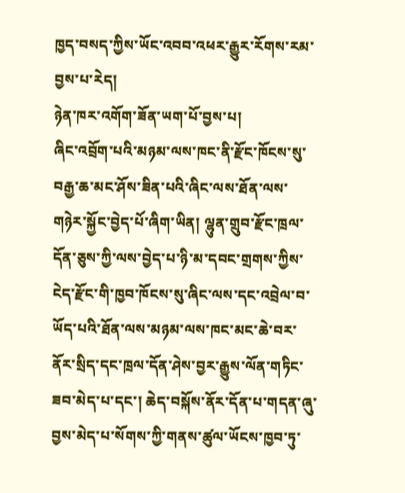ཁྱད་བསད་ཀྱིས་ཡོང་འབབ་འཕར་རྒྱུར་རོགས་རམ་བྱས་པ་རེད།
ཉེན་ཁར་འགོག་ཟོན་ཡག་པོ་བྱས་པ།
ཞིང་འབྲོག་པའི་མཉམ་ལས་ཁང་ནི་རྫོང་ཁོངས་སུ་བརྒྱ་ཆ་མང་ཤོས་ཟིན་པའི་ཞིང་ལས་ཐོན་ལས་གཉེར་སྐྱོང་བྱེད་པོ་ཞིག་ཡིན། ལྷུན་གྲུབ་རྫོང་ཁྲལ་དོན་ཅུས་ཀྱི་ལས་བྱེད་པ་ཉི་མ་དབང་གྲགས་ཀྱིས་ངེད་རྫོང་གི་ཁྱབ་ཁོངས་སུ་ཞིང་ལས་དང་འབྲེལ་བ་ཡོད་པའི་ཐོན་ལས་མཉམ་ལས་ཁང་མང་ཆེ་བར་ནོར་སྲིད་དང་ཁྲལ་དོན་ཤེས་བྱར་རྒྱུས་ལོན་གཏིང་ཟབ་མེད་པ་དང་། ཆེད་བསྐོས་ནོར་དོན་པ་གདན་ཞུ་བྱས་མེད་པ་སོགས་ཀྱི་གནས་ཚུལ་ཡོངས་ཁྱབ་ཏུ་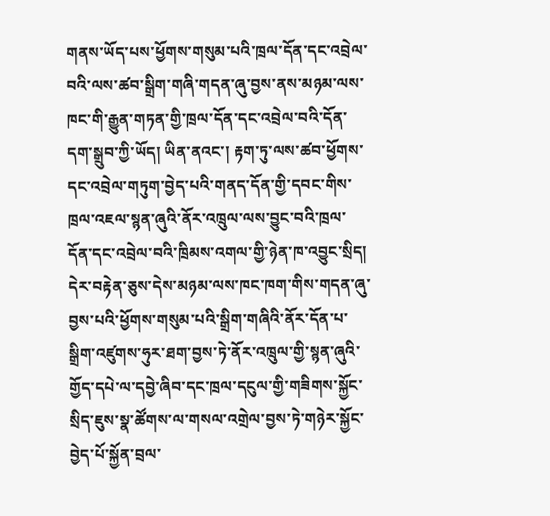གནས་ཡོད་པས་ཕྱོགས་གསུམ་པའི་ཁྲལ་དོན་དང་འབྲེལ་བའི་ལས་ཚབ་སྒྲིག་གཞི་གདན་ཞུ་བྱས་ནས་མཉམ་ལས་ཁང་གི་རྒྱུན་གཏན་གྱི་ཁྲལ་དོན་དང་འབྲེལ་བའི་དོན་དག་སྒྲུབ་ཀྱི་ཡོད། ཡིན་ནའང་། རྟག་ཏུ་ལས་ཚབ་ཕྱོགས་དང་འབྲེལ་གཏུག་བྱེད་པའི་གནད་དོན་གྱི་དབང་གིས་ཁྲལ་འཇལ་སྙན་ཞུའི་ནོར་འཁྲུལ་ལས་བྱུང་བའི་ཁྲལ་དོན་དང་འབྲེལ་བའི་ཁྲིམས་འགལ་གྱི་ཉེན་ཁ་འབྱུང་སྲིད། དེར་བརྟེན་ཅུས་དེས་མཉམ་ལས་ཁང་ཁག་གིས་གདན་ཞུ་བྱས་པའི་ཕྱོགས་གསུམ་པའི་སྒྲིག་གཞིའི་ནོར་དོན་པ་སྒྲིག་འཛུགས་ཧུར་ཐག་བྱས་ཏེ་ནོར་འཁྲུལ་གྱི་སྙན་ཞུའི་གྱོད་དཔེ་ལ་དབྱེ་ཞིབ་དང་ཁྲལ་དངུལ་གྱི་གཟིགས་སྐྱོང་སྲིད་ཇུས་སྣ་ཚོགས་ལ་གསལ་འགྲེལ་བྱས་ཏེ་གཉེར་སྐྱོང་བྱེད་པོ་སྐྱོན་བྲལ་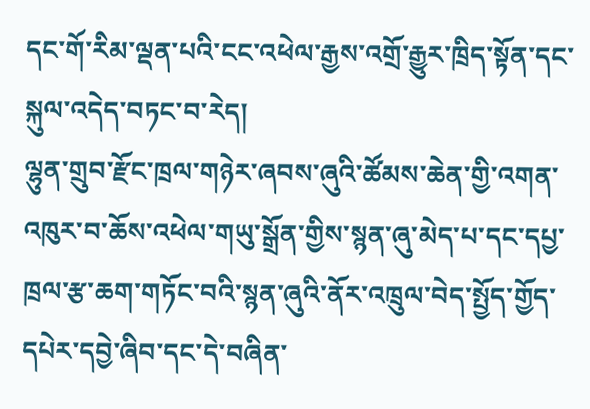དང་གོ་རིམ་ལྡན་པའི་ངང་འཕེལ་རྒྱས་འགྲོ་རྒྱུར་ཁྲིད་སྟོན་དང་སྐུལ་འདེད་བཏང་བ་རེད།
ལྷུན་གྲུབ་རྫོང་ཁྲལ་གཉེར་ཞབས་ཞུའི་ཚོམས་ཆེན་གྱི་འགན་འཁུར་བ་ཆོས་འཕེལ་གཡུ་སྒྲོན་གྱིས་སྙན་ཞུ་མེད་པ་དང་དཔྱ་ཁྲལ་རྩ་ཆག་གཏོང་བའི་སྙན་ཞུའི་ནོར་འཁྲུལ་བེད་སྤྱོད་གྱོད་དཔེར་དབྱེ་ཞིབ་དང་དེ་བཞིན་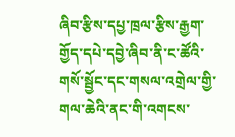ཞིབ་རྩིས་དཔྱ་ཁྲལ་རྩིས་རྒྱག་གྱོད་དཔེ་དབྱེ་ཞིབ་ནི་ང་ཚོའི་གསོ་སྦྱོང་དང་གསལ་འགྲེལ་གྱི་གལ་ཆེའི་ནང་གི་འགངས་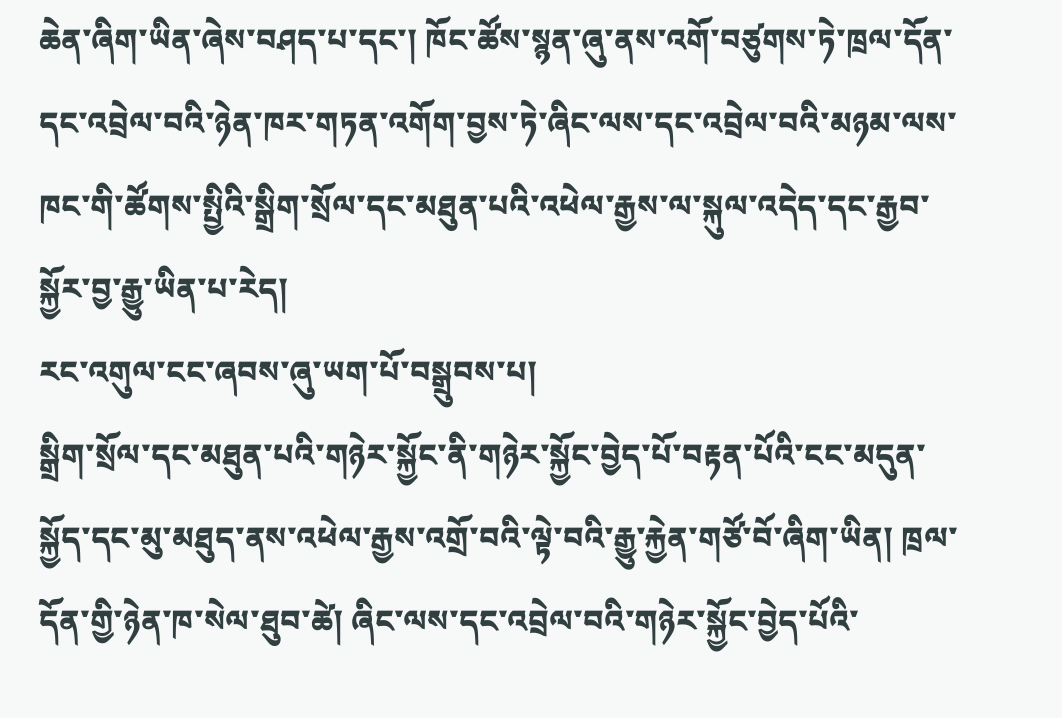ཆེན་ཞིག་ཡིན་ཞེས་བཤད་པ་དང་། ཁོང་ཚོས་སྙན་ཞུ་ནས་འགོ་བཙུགས་ཏེ་ཁྲལ་དོན་དང་འབྲེལ་བའི་ཉེན་ཁར་གཏན་འགོག་བྱས་ཏེ་ཞིང་ལས་དང་འབྲེལ་བའི་མཉམ་ལས་ཁང་གི་ཚོགས་སྤྱིའི་སྒྲིག་སྲོལ་དང་མཐུན་པའི་འཕེལ་རྒྱས་ལ་སྐུལ་འདེད་དང་རྒྱབ་སྐྱོར་བྱ་རྒྱུ་ཡིན་པ་རེད།
རང་འགུལ་ངང་ཞབས་ཞུ་ཡག་པོ་བསྒྲུབས་པ།
སྒྲིག་སྲོལ་དང་མཐུན་པའི་གཉེར་སྐྱོང་ནི་གཉེར་སྐྱོང་བྱེད་པོ་བརྟན་པོའི་ངང་མདུན་སྐྱོད་དང་མུ་མཐུད་ནས་འཕེལ་རྒྱས་འགྲོ་བའི་ལྟེ་བའི་རྒྱུ་རྐྱེན་གཙོ་བོ་ཞིག་ཡིན། ཁྲལ་དོན་གྱི་ཉེན་ཁ་སེལ་ཐུབ་ཚེ། ཞིང་ལས་དང་འབྲེལ་བའི་གཉེར་སྐྱོང་བྱེད་པོའི་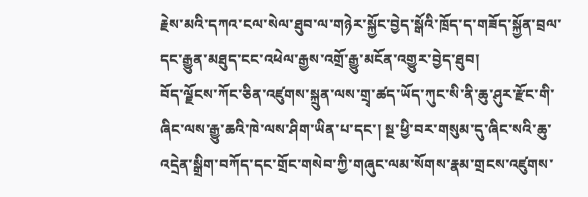རྗེས་མའི་དཀའ་ངལ་སེལ་ཐུབ་ལ་གཉེར་སྐྱོང་བྱེད་སྒོའི་ཁྲོད་ད་གཟོད་སྐྱོན་བྲལ་དང་རྒྱུན་མཐུད་ངང་འཕེལ་རྒྱས་འགྲོ་རྒྱུ་མངོན་འགྱུར་བྱེད་ཐུབ།
བོད་ལྗོངས་ཀོང་ཅིན་འཛུགས་སྐྲུན་ལས་གྲྭ་ཚད་ཡོད་ཀུང་སི་ནི་ཆུ་ཤུར་རྫོང་གི་ཞིང་ལས་རྒྱུ་ཆའི་ཁེ་ལས་ཤིག་ཡིན་པ་དང་། སྔ་ཕྱི་བར་གསུམ་དུ་ཞིང་སའི་ཆུ་འདྲེན་སྒྲིག་བཀོད་དང་གྲོང་གསེབ་ཀྱི་གཞུང་ལམ་སོགས་རྣམ་གྲངས་འཛུགས་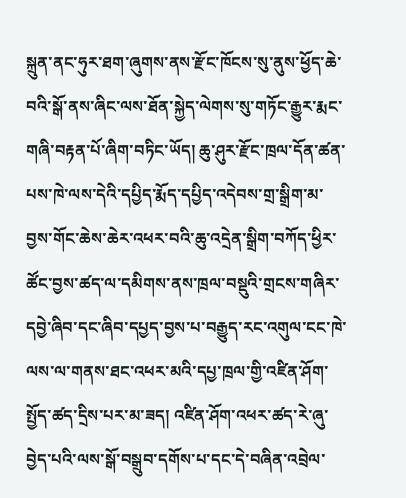སྐྲུན་ནང་ཧུར་ཐག་ཞུགས་ནས་རྫོང་ཁོངས་སུ་ནུས་ཕྱོད་ཆེ་བའི་སྒོ་ནས་ཞིང་ལས་ཐོན་སྐྱེད་ལེགས་སུ་གཏོང་རྒྱུར་རྨང་གཞི་བརྟན་པོ་ཞིག་བཏིང་ཡོད། ཆུ་ཤུར་རྫོང་ཁྲལ་དོན་ཚན་པས་ཁེ་ལས་དེའི་དཔྱིད་རྨོད་དཔྱིད་འདེབས་གྲ་སྒྲིག་མ་བྱས་གོང་ཆེས་ཆེར་འཕར་བའི་ཆུ་འདྲེན་སྒྲིག་བཀོད་ཕྱིར་ཚོང་བྱས་ཚད་ལ་དམིགས་ནས་ཁྲལ་བསྡུའི་གྲངས་གཞིར་དབྱེ་ཞིབ་དང་ཞིབ་དཔྱད་བྱས་པ་བརྒྱུད་རང་འགུལ་ངང་ཁེ་ལས་ལ་གནས་ཐང་འཕར་མའི་དཔྱ་ཁྲལ་གྱི་འཛིན་ཤོག་སྤྱོད་ཚད་དྲིས་པར་མ་ཟད། འཛིན་ཤོག་འཕར་ཚད་རེ་ཞུ་བྱེད་པའི་ལས་སྒོ་བསྒྲུབ་དགོས་པ་དང་དེ་བཞིན་འབྲེལ་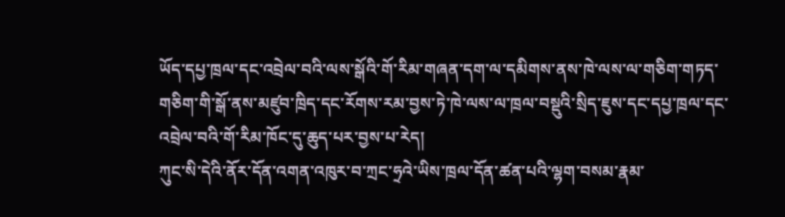ཡོད་དཔྱ་ཁྲལ་དང་འབྲེལ་བའི་ལས་སྒོའི་གོ་རིམ་གཞན་དག་ལ་དམིགས་ནས་ཁེ་ལས་ལ་གཅིག་གཏད་གཅིག་གི་སྒོ་ནས་མཛུབ་ཁྲིད་དང་རོགས་རམ་བྱས་ཏེ་ཁེ་ལས་ལ་ཁྲལ་བསྡུའི་སྲིད་ཇུས་དང་དཔྱ་ཁྲལ་དང་འབྲེལ་བའི་གོ་རིམ་ཁོང་དུ་ཆུད་པར་བྱས་པ་རེད།
ཀུང་སི་དེའི་ནོར་དོན་འགན་འཁུར་བ་ཀྲང་ཧྲའེ་ཡིས་ཁྲལ་དོན་ཚན་པའི་ལྷག་བསམ་རྣམ་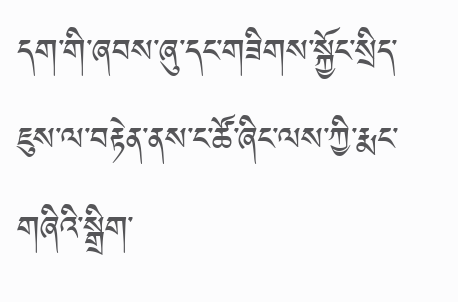དག་གི་ཞབས་ཞུ་དང་གཟིགས་སྐྱོང་སྲིད་ཇུས་ལ་བརྟེན་ནས་ང་ཚོ་ཞིང་ལས་ཀྱི་རྨང་གཞིའི་སྒྲིག་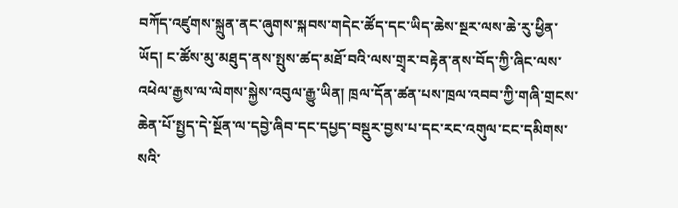བཀོད་འཛུགས་སྐྲུན་ནང་ཞུགས་སྐབས་གདེང་ཚོད་དང་ཡིད་ཆེས་སྔར་ལས་ཆེ་རུ་ཕྱིན་ཡོད། ང་ཚོས་མུ་མཐུད་ནས་སྤུས་ཚད་མཐོ་བའི་ལས་གྲྭར་བརྟེན་ནས་བོད་ཀྱི་ཞིང་ལས་འཕེལ་རྒྱས་ལ་ལེགས་སྐྱེས་འབུལ་རྒྱུ་ཡིན། ཁྲལ་དོན་ཚན་པས་ཁྲལ་འབབ་ཀྱི་གཞི་གྲངས་ཆེན་པོ་སྤྱད་དེ་སྔོན་ལ་དབྱེ་ཞིབ་དང་དཔྱད་བསྡུར་བྱས་པ་དང་རང་འགུལ་ངང་དམིགས་སའི་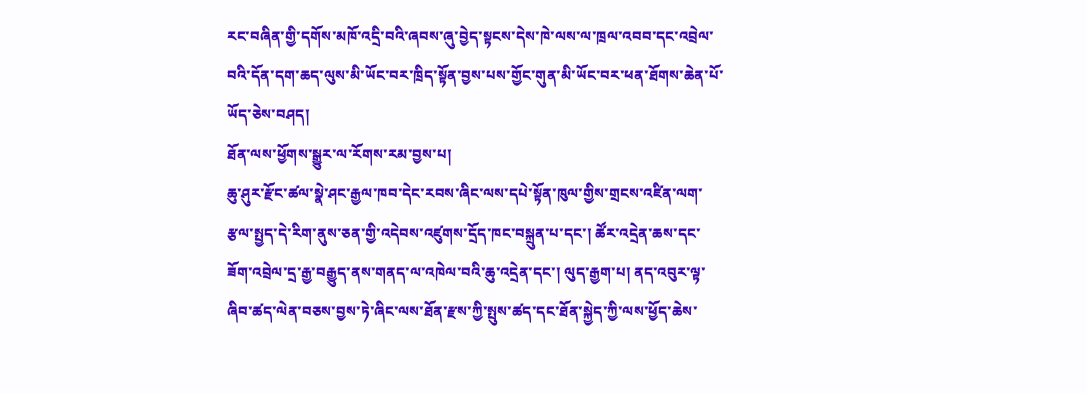རང་བཞིན་གྱི་དགོས་མཁོ་འདྲི་བའི་ཞབས་ཞུ་བྱེད་སྟངས་དེས་ཁེ་ལས་ལ་ཁྲལ་འབབ་དང་འབྲེལ་བའི་དོན་དག་ཆད་ལུས་མི་ཡོང་བར་ཁྲིད་སྟོན་བྱས་པས་གྱོང་གུན་མི་ཡོང་བར་ཕན་ཐོགས་ཆེན་པོ་ཡོད་ཅེས་བཤད།
ཐོན་ལས་ཕྱོགས་སྒྱུར་ལ་རོགས་རམ་བྱས་པ།
ཆུ་ཤུར་རྫོང་ཚལ་སྣེ་ཤང་རྒྱལ་ཁབ་དེང་རབས་ཞིང་ལས་དཔེ་སྟོན་ཁུལ་གྱིས་གྲངས་འཛིན་ལག་རྩལ་སྤྱད་དེ་རིག་ནུས་ཅན་གྱི་འདེབས་འཛུགས་དྲོད་ཁང་བསྐྲུན་པ་དང་། ཚོར་འདྲེན་ཆས་དང་ཟོག་འབྲེལ་དྲ་རྒྱ་བརྒྱུད་ནས་གནད་ལ་འཁེལ་བའི་ཆུ་འདྲེན་དང་། ལུད་རྒྱག་པ། ནད་འབུར་ལྟ་ཞིབ་ཚད་ལེན་བཅས་བྱས་ཏེ་ཞིང་ལས་ཐོན་རྫས་ཀྱི་སྤུས་ཚད་དང་ཐོན་སྐྱེད་ཀྱི་ལས་ཕྱོད་ཆེས་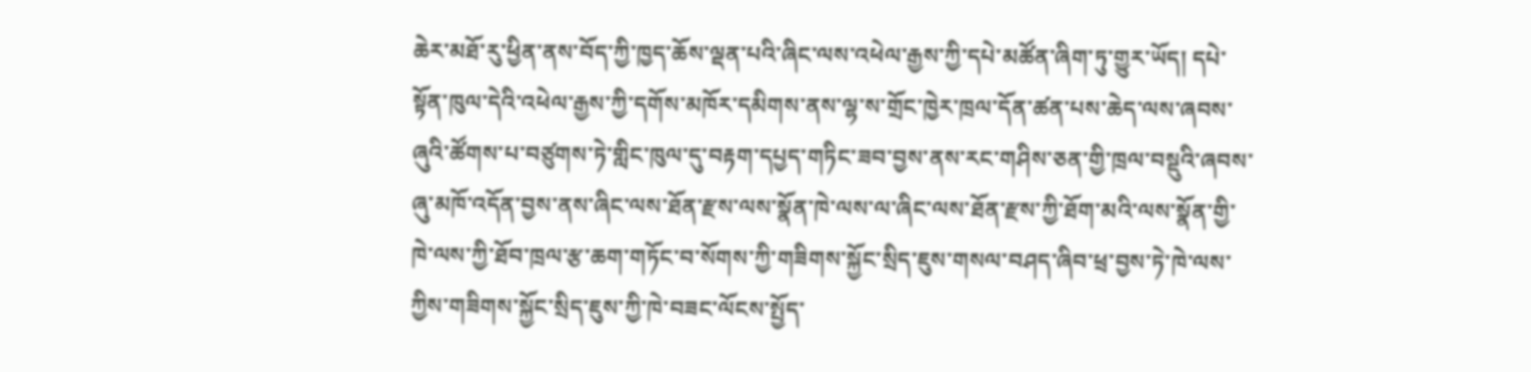ཆེར་མཐོ་རུ་ཕྱིན་ནས་བོད་ཀྱི་ཁྱད་ཆོས་ལྡན་པའི་ཞིང་ལས་འཕེལ་རྒྱས་ཀྱི་དཔེ་མཚོན་ཞིག་ཏུ་གྱུར་ཡོད། དཔེ་སྟོན་ཁུལ་དེའི་འཕེལ་རྒྱས་ཀྱི་དགོས་མཁོར་དམིགས་ནས་ལྷ་ས་གྲོང་ཁྱེར་ཁྲལ་དོན་ཚན་པས་ཆེད་ལས་ཞབས་ཞུའི་ཚོགས་པ་བཙུགས་ཏེ་གླིང་ཁུལ་དུ་བརྟག་དཔྱད་གཏིང་ཟབ་བྱས་ནས་རང་གཤིས་ཅན་གྱི་ཁྲལ་བསྡུའི་ཞབས་ཞུ་མཁོ་འདོན་བྱས་ནས་ཞིང་ལས་ཐོན་རྫས་ལས་སྣོན་ཁེ་ལས་ལ་ཞིང་ལས་ཐོན་རྫས་ཀྱི་ཐོག་མའི་ལས་སྣོན་གྱི་ཁེ་ལས་ཀྱི་ཐོབ་ཁྲལ་རྩ་ཆག་གཏོང་བ་སོགས་ཀྱི་གཟིགས་སྐྱོང་སྲིད་ཇུས་གསལ་བཤད་ཞིབ་ཕྲ་བྱས་ཏེ་ཁེ་ལས་ཀྱིས་གཟིགས་སྐྱོང་སྲིད་ཇུས་ཀྱི་ཁེ་བཟང་ལོངས་སྤྱོད་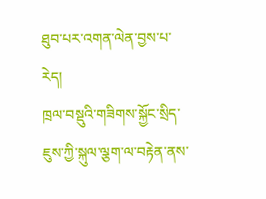ཐུབ་པར་འགན་ལེན་བྱས་པ་རེད།
ཁྲལ་བསྡུའི་གཟིགས་སྐྱོང་སྲིད་ཇུས་ཀྱི་སྐུལ་ལྕག་ལ་བརྟེན་ནས་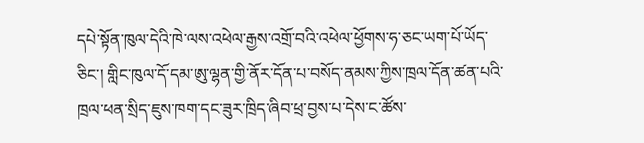དཔེ་སྟོན་ཁུལ་དེའི་ཁེ་ལས་འཕེལ་རྒྱས་འགྲོ་བའི་འཕེལ་ཕྱོགས་ཧ་ཅང་ཡག་པོ་ཡོད་ཅིང་། གླིང་ཁུལ་དོ་དམ་ཨུ་ལྷན་གྱི་ནོར་དོན་པ་བསོད་ནམས་ཀྱིས་ཁྲལ་དོན་ཚན་པའི་ཁྲལ་ཕན་སྲིད་ཇུས་ཁག་དང་ཟུར་ཁྲིད་ཞིབ་ཕྲ་བྱས་པ་དེས་ང་ཚོས་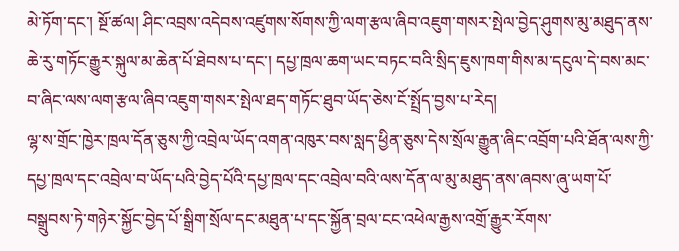མེ་ཏོག་དང་། སྔོ་ཚལ། ཤིང་འབྲས་འདེབས་འཛུགས་སོགས་ཀྱི་ལག་རྩལ་ཞིབ་འཇུག་གསར་སྤེལ་བྱེད་ཤུགས་མུ་མཐུད་ནས་ཆེ་རུ་གཏོང་རྒྱུར་སྐུལ་མ་ཆེན་པོ་ཐེབས་པ་དང་། དཔྱ་ཁྲལ་ཆག་ཡང་བཏང་བའི་སྲིད་ཇུས་ཁག་གིས་མ་དངུལ་དེ་བས་མང་བ་ཞིང་ལས་ལག་རྩལ་ཞིབ་འཇུག་གསར་སྤེལ་ཐད་གཏོང་ཐུབ་ཡོད་ཅེས་ངོ་སྤྲོད་བྱས་པ་རེད།
ལྷ་ས་གྲོང་ཁྱེར་ཁྲལ་དོན་ཅུས་ཀྱི་འབྲེལ་ཡོད་འགན་འཁུར་བས་སླད་ཕྱིན་ཅུས་དེས་སྲོལ་རྒྱུན་ཞིང་འབྲོག་པའི་ཐོན་ལས་ཀྱི་དཔྱ་ཁྲལ་དང་འབྲེལ་བ་ཡོད་པའི་བྱེད་པོའི་དཔྱ་ཁྲལ་དང་འབྲེལ་བའི་ལས་དོན་ལ་མུ་མཐུད་ནས་ཞབས་ཞུ་ཡག་པོ་བསྒྲུབས་ཏེ་གཉེར་སྐྱོང་བྱེད་པོ་སྒྲིག་སྲོལ་དང་མཐུན་པ་དང་སྐྱོན་བྲལ་ངང་འཕེལ་རྒྱས་འགྲོ་རྒྱུར་རོགས་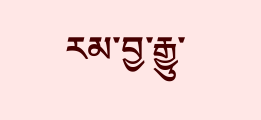རམ་བྱ་རྒྱུ་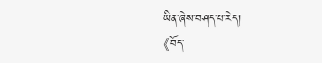ཡིན་ཞེས་བཤད་པ་རེད།
《བོད་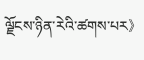ལྗོངས་ཉིན་རེའི་ཚགས་པར》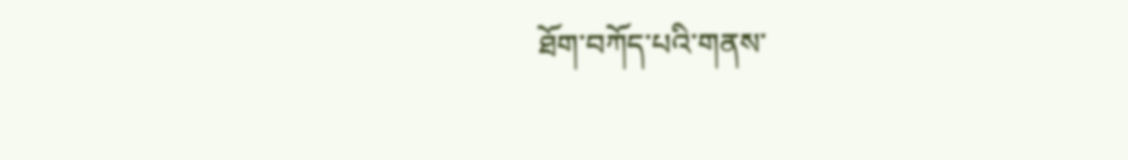ཐོག་བཀོད་པའི་གནས་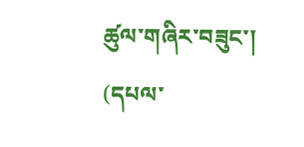ཚུལ་གཞིར་བཟུང་།
(དཔལ་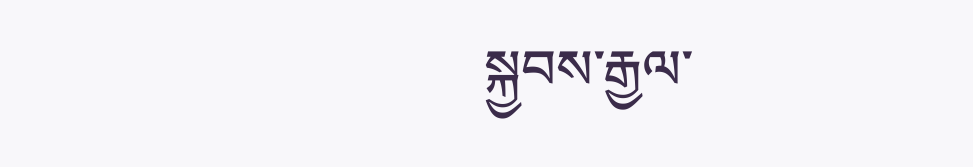སྐྱབས་རྒྱལ་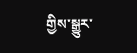གྱིས་སྒྱུར་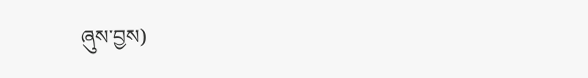ཞུས་བྱས)